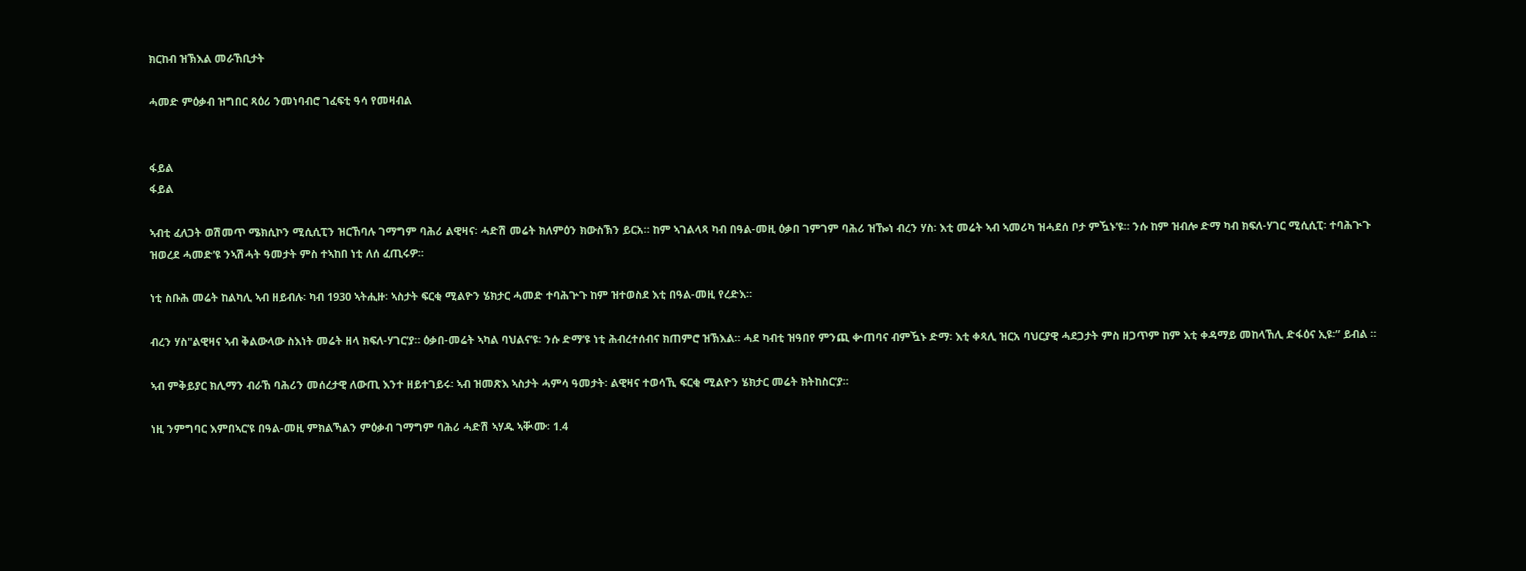ክርከብ ዝኽእል መራኸቢታት

ሓመድ ምዕቃብ ዝግበር ጻዕሪ ንመነባብሮ ገፈፍቲ ዓሳ የመዛብል


ፋይል
ፋይል

ኣብቲ ፈለጋት ወሽመጥ ሜክሲኮን ሚሲሲፒን ዝርኸባሉ ገማግም ባሕሪ ልዊዛና፡ ሓድሽ መሬት ክለምዕን ክውስኽን ይርአ። ከም ኣገልላጻ ካብ በዓል-መዚ ዕቃበ ገምገም ባሕሪ ዝዀነ ብረን ሃስ፡ እቲ መሬት ኣብ ኣመሪካ ዝሓደሰ ቦታ ምዃኑ’ዩ። ንሱ ከም ዝብሎ ድማ ካብ ክፍለ-ሃገር ሚሲሲፒ፡ ተባሕጒጉ ዝወረደ ሓመድ’ዩ ንኣሽሓት ዓመታት ምስ ተኣከበ ነቲ ለሰ ፈጢሩዎ።

ነቲ ስቡሕ መሬት ከልካሊ ኣብ ዘይብሉ፡ ካብ 1930 ኣትሒዙ፡ ኣስታት ፍርቂ ሚልዮን ሄክታር ሓመድ ተባሕጕጉ ከም ዝተወስደ እቲ በዓል-መዚ የረድእ።

ብረን ሃስ"ልዊዛና ኣብ ቅልውላው ስእነት መሬት ዘላ ክፍለ-ሃገር’ያ። ዕቃበ-መሬት ኣካል ባህልና’ዩ፡ ንሱ ድማ’ዩ ነቲ ሕብረተሰብና ክጠምሮ ዝኽእል። ሓደ ካብቲ ዝዓበየ ምንጪ ቍጠባና ብምዃኑ ድማ፡ እቲ ቀጻሊ ዝርአ ባህርያዊ ሓደጋታት ምስ ዘጋጥም ከም እቲ ቀዳማይ መከላኸሊ ድፋዕና ኢዩ፡” ይብል ።

ኣብ ምቅይያር ክሊማን ብራኸ ባሕሪን መሰረታዊ ለውጢ እንተ ዘይተገይሩ፡ ኣብ ዝመጽእ ኣስታት ሓምሳ ዓመታት፡ ልዊዛና ተወሳኺ ፍርቂ ሚልዮን ሄክታር መሬት ክትከስር’ያ።

ነዚ ንምግባር እምበኣር’ዩ በዓል-መዚ ምክልኻልን ምዕቃብ ገማግም ባሕሪ ሓድሽ ኣሃዱ ኣቚሙ፡ 1.4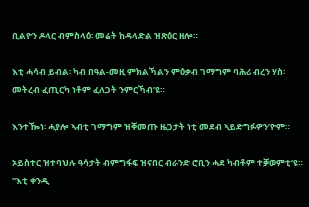ቢልዮን ዶላር ብምስላዕ፡ መሬት ከዳላድል ዝጽዕር ዘሎ።

እቲ ሓሳብ ይብል፡ ካብ በዓል-መዚ ምክልኻልን ምዕቃብ ገማግም ባሕሪ ብረን ሃስ፡ መትረብ ፈጢርካ ነቶም ፈለጋት ንምርኻብ’ዩ።

እንተዀነ፡ ሓያሎ ኣብቲ ገማግም ዝቐመጡ ዜጋታት ነቲ መደብ ኣይድግፉዎን’ዮም።

ኦይስተር ዝተባህሉ ዓሳታት ብምግፋፍ ዝናበር ብራንድ ሮቢን ሓደ ካብቶም ተቓወምቲ’ዩ። "እቲ ቀንዲ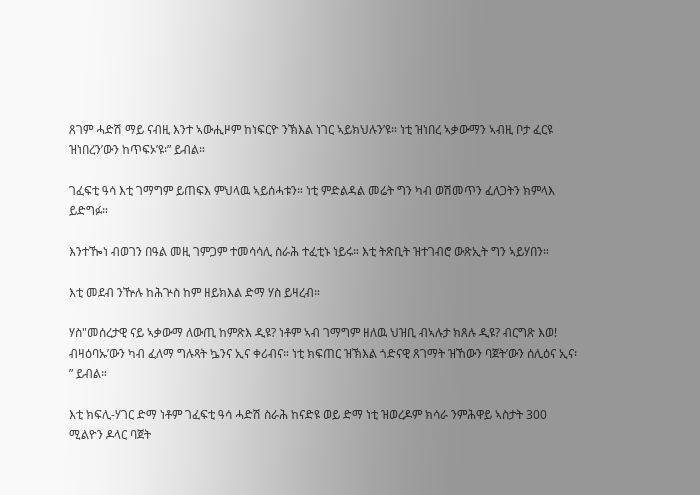ጸገም ሓድሽ ማይ ናብዚ እንተ ኣውሒዞም ከነፍርዮ ንኽእል ነገር ኣይክህሉን’ዩ። ነቲ ዝነበረ ኣቃውማን ኣብዚ ቦታ ፈርዩ ዝነበረን’ውን ከጥፍኦ’ዩ፡” ይብል።

ገፈፍቲ ዓሳ እቲ ገማግም ይጠፍእ ምህላዉ ኣይሰሓቱን። ነቲ ምድልዳል መሬት ግን ካብ ወሽመጥን ፈለጋትን ክምላእ ይድግፉ።

እንተዀነ ብወገን በዓል መዚ ገምጋም ተመሳሳሊ ስራሕ ተፈቲኑ ነይሩ። እቲ ትጽቢት ዝተገብሮ ውጽኢት ግን ኣይሃበን።

እቲ መደብ ንዅሉ ከሕጕስ ከም ዘይክእል ድማ ሃስ ይዛረብ።

ሃስ"መሰረታዊ ናይ ኣቃውማ ለውጢ ከምጽእ ዲዩ? ነቶም ኣብ ገማግም ዘለዉ ህዝቢ ብኣሉታ ክጸሉ ዲዩ? ብርግጽ እወ! ብዛዕባኡ’ውን ካብ ፈለማ ግሉጻት ኴንና ኢና ቀሪብና። ነቲ ክፍጠር ዝኽእል ጎድናዊ ጸገማት ዝኸውን ባጀት’ውን ሰሊዕና ኢና፡” ይብል።

እቲ ክፍሊ-ሃገር ድማ ነቶም ገፈፍቲ ዓሳ ሓድሽ ስራሕ ከናድዩ ወይ ድማ ነቲ ዝወረዶም ክሳራ ንምሕዋይ ኣስታት 300 ሚልዮን ዶላር ባጀት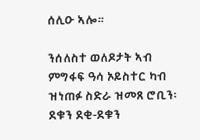ሰሊዑ ኣሎ።

ንሰለስተ ወለዶታት ኣብ ምግፋፍ ዓሳ ኦይስተር ካብ ዝነጠፉ ስድራ ዝመጸ ሮቢን፡ ደቁን ደቂ-ደቁን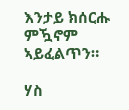እንታይ ክሰርሑ ምዃኖም ኣይፈልጥን።

ሃስ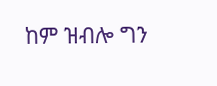ከም ዝብሎ ግን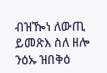ብዝዀነ ለውጢ ይመጽእ ስለ ዘሎ ንዕኡ ዝበቅዕ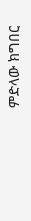ምድላው ክግበር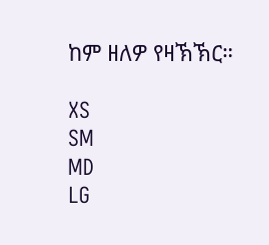ከም ዘለዎ የዛኽኽር።

XS
SM
MD
LG